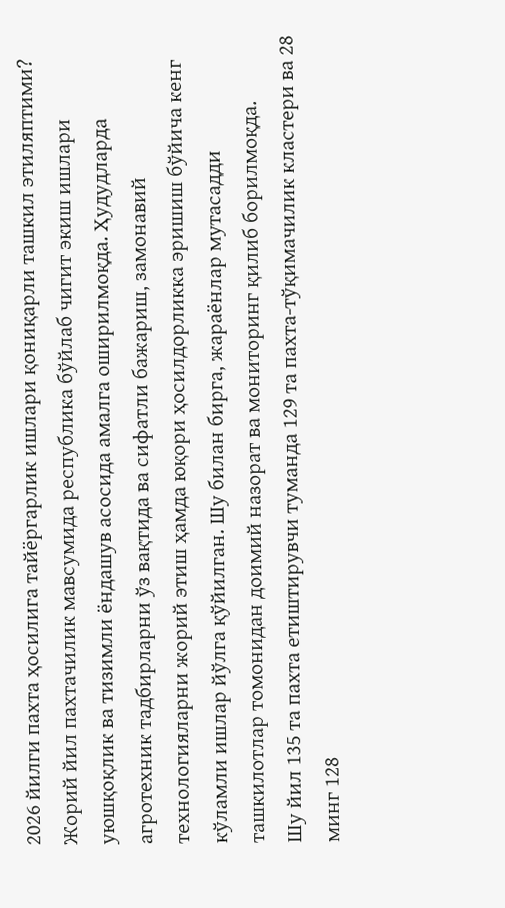2026 йилги пахта ҳосилига тайёргарлик ишлари қониқарли ташкил этиляптими?
Жорий йил пахтачилик мавсумида республика бўйлаб чигит экиш ишлари уюшқоқлик ва тизимли ёндашув асосида амалга оширилмоқда. Ҳудудларда агротехник тадбирларни ўз вақтида ва сифатли бажариш, замонавий технологияларни жорий этиш ҳамда юқори ҳосилдорликка эришиш бўйича кенг кўламли ишлар йўлга қўйилган. Шу билан бирга, жараёнлар мутасадди ташкилотлар томонидан доимий назорат ва мониторинг қилиб борилмоқда.
Шу йил 135 та пахта етиштирувчи туманда 129 та пахта-тўқимачилик кластери ва 28 минг 128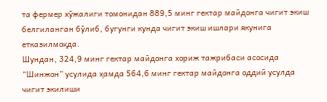та фермер хўжалиги томонидан 889,5 минг гектар майдонга чигит экиш белгиланган бўлиб, бугунги кунда чигит экиш ишлари якунига етказилмоқда.
Шундан, 324,9 минг гектар майдонга хориж тажрибаси асосида “Шинжон” усулида ҳамда 564,6 минг гектар майдонга оддий усулда чигит экилиши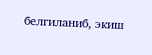белгиланиб, экиш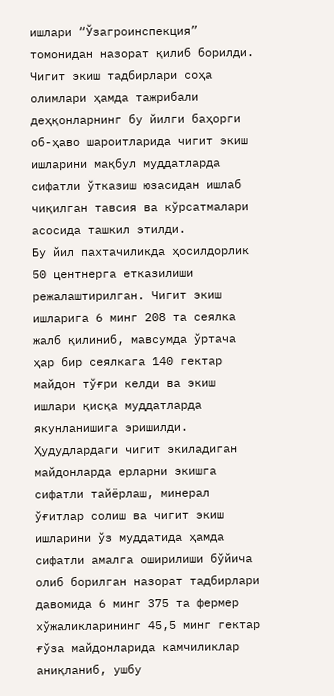ишлари “Ўзагроинспекция” томонидан назорат қилиб борилди.
Чигит экиш тадбирлари соҳа олимлари ҳамда тажрибали деҳқонларнинг бу йилги баҳорги об-ҳаво шароитларида чигит экиш ишларини мақбул муддатларда сифатли ўтказиш юзасидан ишлаб чиқилган тавсия ва кўрсатмалари асосида ташкил этилди.
Бу йил пахтачиликда ҳосилдорлик 50 центнерга етказилиши режалаштирилган. Чигит экиш ишларига 6 минг 208 та сеялка жалб қилиниб, мавсумда ўртача ҳар бир сеялкага 140 гектар майдон тўғри келди ва экиш ишлари қисқа муддатларда якунланишига эришилди.
Ҳудудлардаги чигит экиладиган майдонларда ерларни экишга сифатли тайёрлаш, минерал ўғитлар солиш ва чигит экиш ишларини ўз муддатида ҳамда сифатли амалга оширилиши бўйича олиб борилган назорат тадбирлари давомида 6 минг 375 та фермер хўжаликларининг 45,5 минг гектар ғўза майдонларида камчиликлар аниқланиб, ушбу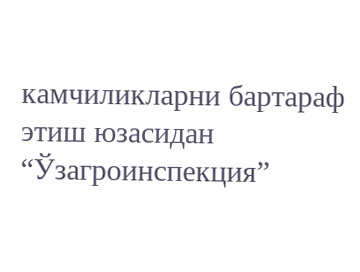камчиликларни бартараф этиш юзасидан “Ўзагроинспекция”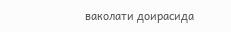ваколати доирасида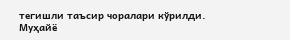тегишли таъсир чоралари кўрилди.
Муҳайё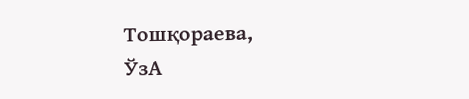Тошқораева,
ЎзА